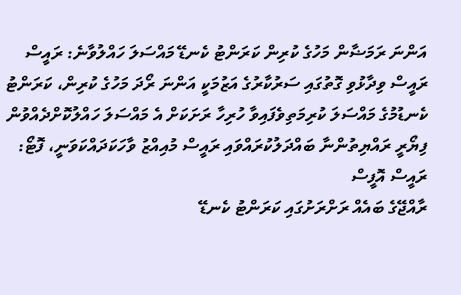އަންނަ ރަމަޟާން މަހުގެ ކުރިން ކަރަންޓު ކެނޑޭ މައްސަލަ ހައްލުވާނެ: ރައީސް
ރައީސް ވިދާޅުވި ގޮތުގައި ސަރުކާރުގެ އަޒުމަކީ އަންނަ ރޯދަ މަހުގެ ކުރިން، ކަރަންޓު ކެނޑުމުގެ މައްސަލަ ކުރިމަތިވެފައިވާ ހުރިހާ ރަށަކަށް އެ މައްސަލަ ހައްލުކޮށްދެއްވުން
ފިޔޯރީ ރައްޔިތުންނާ ބައްދަލުކުރައްވައި ރައީސް މުއިއްޒު ވާހަކަދައްކަވަނީ، ފޮޓޯ: ރައީސް އޮފީސް
ރާއްޖޭގެ ބައެއް ރަށްރަށުގައި ކަރަންޓު ކެނޑޭ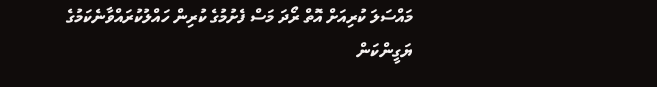މައްސަލަ ކުރިއަށް އޮތް ރޯދަ މަސް ފެށުމުގެ ކުރިން ހައްލުކުރައްވާނެކަމުގެ ޔަގީންކަން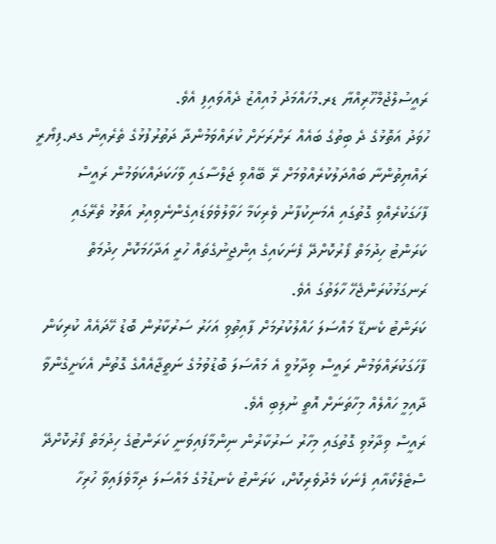ރައީސުލްޖުމްހޫރިއްޔާ ޑރ.މުހައްމަދު މުއިއްޒު ދެއްވައިފި އެވެ.
ހުވަދު އަތޮޅުގެ ދެ ބިތުގެ ބައެއް ރަށްރަށަށް ކުރައްވަމުންދާ ދަތުރުފުޅުގެ ތެރެއިން ގދ.ފިޔޯރީ ރައްޔިތުންނާ ބައްދަލުކުރެއްވުމަށް ރޭ ބޭއްވި ޖަލްސާގައި ވާހަކަދައްކަވަމުން ރައީސް ފާހަގަކުރެއްވި ގޮތުގައި އެމަނިކުފާނު ވެރިކަމާ ހަވާލުވެވަޑައިގެންނެވިއިރު އަތޮޅު ތެރޭގައި ކަރަންޓު ހިދުމަތް ފޯރުކޮށްދޭ ފެނަކައިގެ އިންޖީނުގެތައް ހުރީ އަދާހަމަކޮށް ހިދުމަތް ރަނގަޅުކުރަންޖެހޭ ހާލަތުގަ އެވެ.
ކަރަންޓު ކެނޑޭ މައްސަލަ ހައްލުކުރުމަށް ފާއިތުވި އަހަރު ސަރުކާރުން ބޮޑު ހޭދައެއް ކުރިކަން ފާހަގަކުރައްވަމުން ރައީސް ވިދާޅުވީ އެ މައްސަލަ ބޮޑުވުމުގެ ނަތީޖާއެއްގެ ގޮތުން އެކަށީގެންވާ ދާއިމީ ހައްލެއް މިހާތަނަށް އޮތީ ނުލިބި އެވެ.
ރައީސް ވިދާޅުވި ގޮތުގައި މިހާރު ސަރުކާރުން ނިންމާފައިވަނީ ކަރަންޓުގެ ހިދުމަތް ފޯރުކޮށްދޭ ސްޓެލްކޯއާއި ފެނަކަ މެދުވެރިކޮށް، ކަރަންޓު ކެނޑުމުގެ މައްސަލަ ދިމާވެފައިވާ ހުރިހާ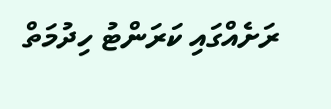ރަށެއްގައި ކަރަންޓު ހިދުމަތް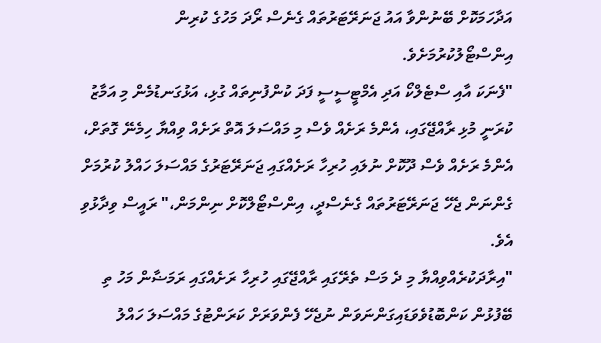އަދާހަމަކޮށް ބޭނުންވާ އައު ޖަނަރޭޓަރުތައް ގެނެސް ރޯދަ މަހުގެ ކުރިން އިންސްޓޯލުކުރުމަށެވެ.
"ފެނަކަ އާއި ސްޓެލްކޯ އަދި އެމްޓީސީސީ ފަދަ ކުންފުނިތައް ގުޅި، އަޅުގަނޑުމެން މި އަމާޒު ކުރަނީ މުޅި ރާއްޖޭގައި، އެންމެ ރަށެއް ވެސް މި މައްސަލަ އޮތް ރަށެއް ވިއްޔާ ހިމެނޭ ގޮތަށް، އެންމެ ރަށެއް ވެސް ދޫކޮށް ނުލައި ހުރިހާ ރަށެއްގައި ޖަނަރޭޓަރުގެ މައްސަލަ ހައްލު ކުރުމަށް ގެންނަން ޖެހޭ ޖަނަރޭޓަރުތައް ގެނެސްދީ، އިންސްޓޯލްކޮށް ނިންމަން،" ރައީސް ވިދާޅުވި އެވެ.
"އިރާދަކުރެއްވިއްޔާ މި ދެ މަސް ތެރޭގައި ރާއްޖޭގައި ހުރިހާ ރަށެއްގައި ރަމަޟާން މަހު ތި ބޭފުޅުން ކަންބޮޑުވެވަޑައިގަންނަވަން ނުޖެހޭ ފެންވަރަށް ކަރަންޓުގެ މައްސަލަ ހައްލު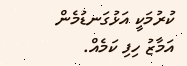ކުރުމަކީ އަޅުގަނޑުމެން އަމާޒު ހިފި ކަމެއް.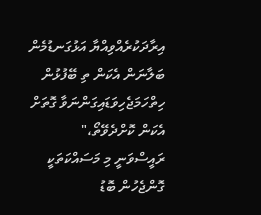އިރާދަކުރެއްވިއްޔާ އަޅުގަނޑުމެން ބަލާނަން އެކަން ތި ބޭފުޅުން ހިތްހަމަޖެހިވަޑައިގަންނަވާ ގޮތަށް އެކަން ކޮށްދެވޭތޯ،"
ރައީސްވަނީ މި މަސައްކަތަކީ ގޮންޖެހުން ބޮޑު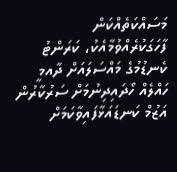މަސައްކަތެއްކަން ފާހަގަކުރެއްވުމާއެކު، ކަރަންޓު ކެނޑުމުގެ މައްސަލައަށް ދާއމީ ހައްލެއް ހޯދައިދިނުމަށް ސަރުކާރުން އަޒުމް ކަނޑައަޅާފައިވާކަމަށް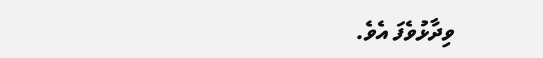ވިދާޅުވެފަ އެވެ.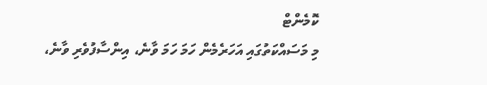ކޮމެންޓް
މި މަސައްކަތުގައި އަހަރެމެން ހަމަ ހަމަ ވާނެ، އިންސާފުވެރި ވާނެ،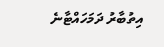އިތުބާރު ދަމަހައްޓާނެ